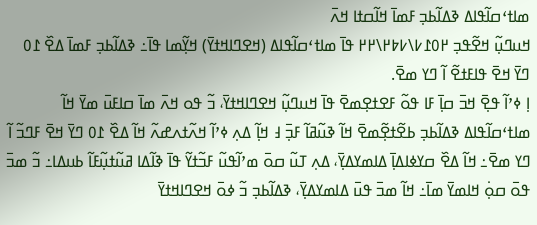ߘߊߙߵߛߊ߬ߟߊߡ ߢߡߊ߬ߕߏ߲ ߓߘߊ߫ ߞߊ߬ߛߙߊ ߞߍ߫
ߞߎߣߎ߲߬ ߞߐ߬ߟߏ߲ ߂߀߁߇\߇߈߂\߂߂ ߟߊ߫ ߘߊߙߵߛߊ߬ߟߊߡ (ߞߐߣߊߞߙߌ߫) ߞߌ߲߬ߘߊ ߟߊ߫߸ ߢߡߊ߬ߕߏ߲ ߓߘߊ߫ ߡߐ߰ ߁߀ ߣߌ߫ ߞߐ߫ ߟߊߓߙߐ߬ ߊ߬ ߣߌ ߘߐ߫.
ߊ߲ ߦߴߊ߬ ߟߐ߲߫ ߞߏ߫ ߛߊ߲߫ ߓߊ ߟߋ߬ ߓߐߙߐ߲ߘߐ߫ ߟߊ߫ ߞߎߣߎ߲߬ ߞߐߣߊߞߙߌ߫، ߏ߬ ߟߋ ߞߍ߫ ߘߊ߫ ߛߊߓߎ߫ ߘߌ߫ ߞߊ߬ ߘߊߙߵߛߊ߬ߟߊߡ ߢߡߊ߬ߕߏ߲ ߕߐ߬ߙߐ߲߬ߘߐ߫ ߞߊ߬ ߢߎ߬ߥߊ߬ ߓߏ߲߫ ߃ ߞߊ߲߬ ߡߍ߲ ߦߴߊ߬ ߞߍ߬ߙߍߝߍ߬ ߞߊ߬ ߡߐ߰ ߁߀ ߣߌ߫ ߞߐ߫ ߓߣߏ߬ ߊ߬ ߣߌ ߘߐ߫߸ ߞߊ߬ ߡߐ߰ ߛߌߦߊߡߊ߲߫ ߡߊߘߌߡߌ߲߫، ߡߍ߲ ߠߎ߬ ߛߋ߫ ߘߴߊ߬ߟߎ߬ ߓߏ߬ߙߌ߬ ߟߊ߫ ߢߊ߬ߡߊ ߥߎ߬ߙߎ߲߬ߓߊ߬ ߕߎߡߊ߸ ߏ߬ ߘߏ߫ ߟߋ߫ ߛߋ߲߭ ߞߊߘߌ߫ ߘߊ߫߸ ߞߊ߬ ߘߏ߫ ߟߎ߫ ߡߊߘߌߡߌ߲߫، ߢߡߊ߬ߕߏ߲ ߏ߬ ߦߋ߫ ߞߐߣߊߞߙߌ߫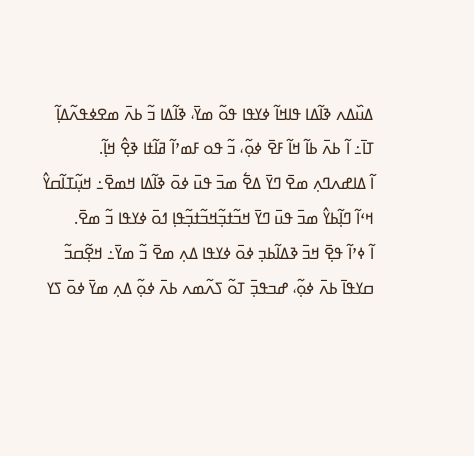ߡߎ߰ߡߍ ߢߊ߬ߡߊ ߟߊߞߊ߬ ߦߌߟߊ ߟߋ߬ ߘߌ߫، ߢߊ߬ߡߊ ߏ߬ ߕߍ߫ ߘߐߦߟߍ߬ߡߊ߲߬ ߠߊ߫߸ ߊ߬ ߕߍ߫ ߕߊ߬ ߞߊ߬ ߓߐ߫ ߦߋ߲߬، ߏ߬ ߟߋ ߓߘߴߊ߬ ߥߊ߬ߙߊ ߢߐ߲߮ ߞߊ߲߬.
ߊ߬ ߡߊߝߍߣߍ߲ ߘߐ߫ ߣߌ߫ ߡߐ߱ ߘߏ߫ ߟߎ߫ ߦߋ߫ ߢߊ߬ߡߊ ߞߘߐ߫߸ ߞߎ߲߬ߠߊ߬ߛߌ߮ ߞߵߊ߬ ߣߊ߲߬ߕߌ߮ ߘߏ߫ ߟߎ߫ ߣߌ߫ ߞߏ߬ߙߏ߲߬ߞߏ߬ߙߏ߲߬ߟߊ߲ ߗߋ߫ ߦߌߟߊ ߏ߬ ߘߐ߫.
ߊ߬ ߦߴߊ߬ ߟߐ߲߫ ߞߏ߫ ߢߡߊ߬ߕߏ߲ ߦߋ߫ ߦߌߟߊ ߡߍ߲ ߘߐ߫ ߏ߬ ߘߌ߫߸ ߞߐ߲߬ߛߏ߬ ߛߌߟߊ߫ ߕߍ߫ ߦߋ߲߬، ߝߏߟߏ߲߫ ߠߋ߬ ߖߍ߬ߘߍ ߕߍ߫ ߦߋ߲߬ ߡߍ߲ ߘߌ߫ ߦߋ߫ ߖߌ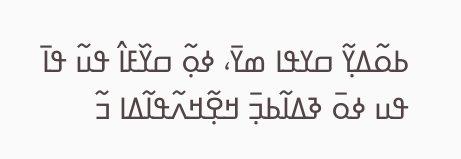ߕߋ߬ߡߌ߲߬ ߛߌߟߊ ߘߌ߫، ߦߋ߲߬ ߛߌ߰ߓߊ߮ ߟߎ߬ ߟߊ߫ ߟߎ ߦߋ߫ ߢߡߊ߬ߕߏ߲߫ ߞߐ߲߬ߞߍ߬ߟߊ߬ߡߊ ߏ߬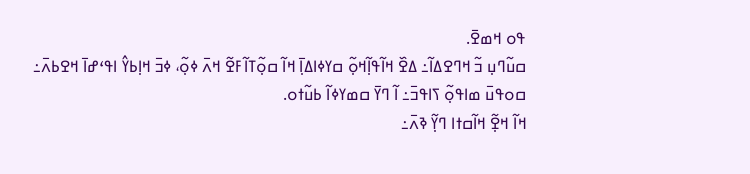ߟߋ ߞߘߐ߫.
ߛߎ߬ߣߎ߲ ߏ߬ ߞߣߐߡߊ߬߸ ߡߐ߰ ߞߊ߬ߟߊ߲߬ߞߋ߲߬ ߛߌߦߊߡߊ߲߫ ߞߊ߬ ߛߋ߲߬ߠߊ߬ߓߐ߬ ߞߍ߫ ߦߋ߲߬، ߦߏ߫ ߞߊ߲ߕߌ߮ ߊߟߵߝߊ߫ ߞߐߕߍ߫߸ ߛߋߟߎ߫ ߘߊߟߋ߲߬ ߖߊߟߏ߫߸ ߊ߬ ߣߌ߫ ߛߘߌߦߊ߬ ߕߎ߬ߙߋ.
ߞߊ߬ ߞߐ߲߬ ߞߊ߬ߛߙߊ ߣߌ߲߬ ߢߍ߫߸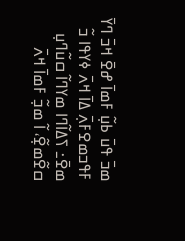ߘߏ߫ ߟߎ߫ ߕߎ߲߬ ߓߘߊ߫ ߝߐ߫ ߞߏ߫ ߣߌ߫ ߓߟߏߘߐߓߍ߲߫ ߡߊ߫ ߞߍ߫ ߦߌߟߊ ߏ߬ ߘߐ߫߸ ߖߡߊ߬ߣߊ ߘߌߣߊ߬ ߛߎ߬ߣߎ߲ ߛߐ߬ߘߐ߲߬، ߊ߬ ߘߏ߲߬ ߓߘߊ߫ ߞߍ߫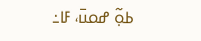ߕߋ߲߬ ߝߋߎ߫، ߓߊ߸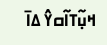ߞߎ߲߬ߠߊ߬ߛߌ߮ ߡߊ߫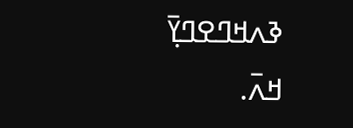ߢߍߞߣߐߣߌ߲߫ ߞߍ߫.